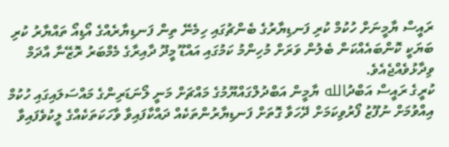ރައީސް ޔާމީނަށް ހުކުމް ކުރި ފަނޑިޔާރުގެ ބެންޗުގައި ހިމެނޭ ތިން ފަނޑިޔާރެއްގެ އޯޑިއޯ ތައްޔާރު ކުރި ބަޔަކީ ކޮންބައެއްކަން ބެލުން ވަރަށް މުހިންމު ކަމުގައި އައްޑޫ މީދޫ ދާއިރާގެ މެމްބަރު ރޮޒޭނާ އާދަމް ވިދާޅުވެއްޖެއެވެ.
ކުރީގެ ރައީސް އަބްދުالله ޔާމީން އަބްދުލްގައްޔޫމުގެ މައްޗަށް މަނީ ލޯނަޑަރިންގެ މައްސަލައިގައި ހުކުމް އިއްވުމަށް ނުފޫޒު ފޯރުވިކަމަށް ދޭހަވާ ގޮތަށް ފަނޑިޔާރުންތަކެއް ދައްކާފައިވާ ވާހަކަތަކެއްގެ ލީކުވެފައިވާ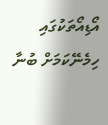އޯޑިއޯތަކުގައި ހިމެނޭކަމަށް ބުނާ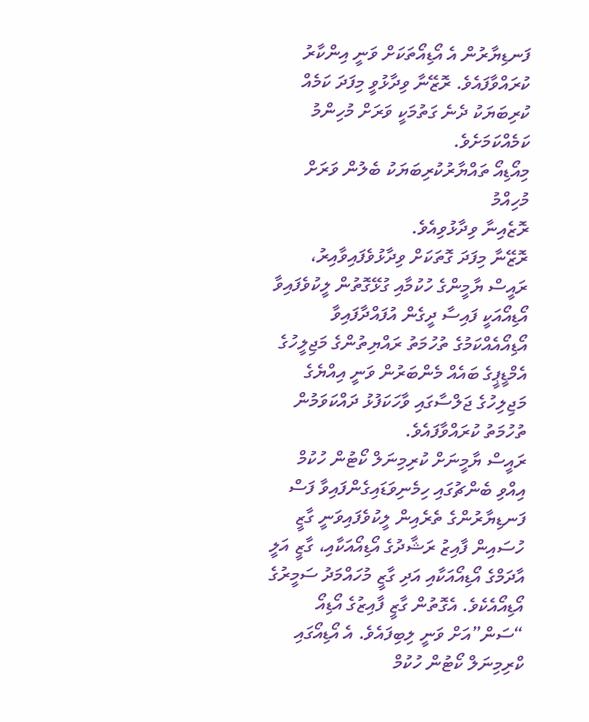ފަނޑިޔާރުން އެ އޯޑިއޯތަކަށް ވަނީ އިންކާރު ކުރައްވާފައެވެ. ރޮޒޭނާ ވިދާޅުވީ މިފަދަ ކަމެއް ކުރިބަޔަކު ދެނެ ގަތުމަކީ ވަރަށް މުހިންމު ކަމެއްކަމަށެވެ.
މިއޯޑިއޯ ތައްޔާރުކުރިބަޔަކު ބެލުން ވަރަށް މުހިއްމު
ރޮޒެއިނާ ވިދާޅުވިއެވެ.
ރޮޒޭނާ މިފަދަ ގޮތަކަށް ވިދާޅުވެފައިވާއިރު، ރައީސް ޔާމީންގެ ހުކުމާއި ގުޅޭގޮތުން ލީކުވެފައިވާ އޯޑިއޯއަކީ ފައިސާ ދީގެން އުފައްދާފައިވާ އޯޑިއޯއެއްކަމުގެ ތުހުމަތު ރައްޔިތުންގެ މަޖިލީހުގެ އެމްޑީޕީގެ ބައެއް މެންބަރުން ވަނީ އިއްޔެގެ މަޖިލިހުގެ ޖަލްސާގައި ވާހަކަފުޅު ދައްކަވަމުން ތުހުމަތު ކުރައްވާފައެވެ.
ރައީސް ޔާމީނަށް ކުރިމިނަލް ކޯޓުން ހުކުމް އިއްވި ބެންޗުގައި ހިމެނިވަޑައިގެންފައިވާ ފަސް ފަނޑިޔާރުންގެ ތެރެއިން ލީކުވެފައިވަނީ ގާޒީ ހުސައިން ފާއިޒު ރަޝާދުގެ އޯޑިއޯއަކާއި، ގާޒީ އަލީ އާދަމްގެ އޯޑިއޯއަކާއި އަދި ގާޒީ މުހައްމަދު ސަމީރުގެ އޯޑިއޯއެކެވެ. އެގޮތުން ގާޒީ ފާއިޒުގެ އޯޑިއޯ “ސަން”އަށް ވަނީ ލިބިފައެވެ. އެ އޯޑިއޯގައި ކްރިމިނަލް ކޯޓުން ހުކުމް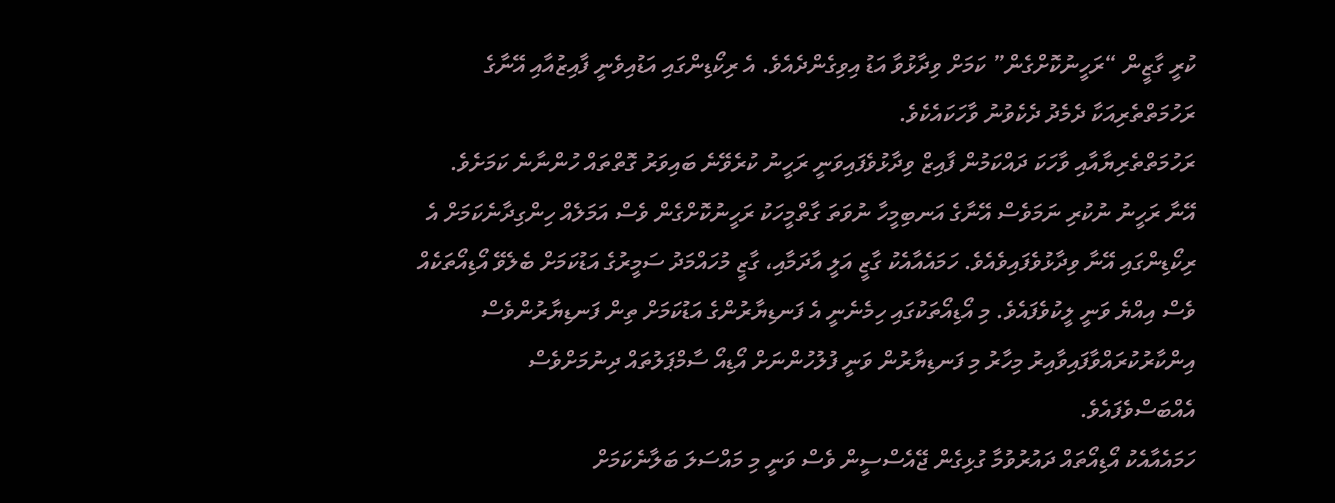ކުރީ ގާޒީން “ރަހީނުކޮށްގެން” ކަމަށް ވިދާޅުވާ އަޑު އިވިގެންދެއެވެ. އެ ރިކޯޑިންގައި އަޑުއިވެނީ ފާއިޒުއާއި އޭނާގެ ރަހުމަތްތެރިއަކާ ދެމެދު ދެކެވުނު ވާހަކައެކެވެ.
ރަހުމަތްތެރިޔާއާއި ވާހަކަ ދައްކަމުން ފާއިޒް ވިދާޅުވެފައިވަނީ ރަހީނު ކުރެވޭނެ ބައިވަރު ގޮތްތައް ހުންނާނެ ކަމަށެވެ. އޭނާ ރަހީނު ނުކުރި ނަމަވެސް އޭނާގެ އަނބިމީހާ ނުވަތަ ގާތްމީހަކު ރަހީނުކޮށްގެން ވެސް އަމަލެއް ހިންގިދާނެކަމަށް އެ ރިކޯޑިންގައި އޭނާ ވިދާޅުވެފައިވެއެވެ. ހަމައެއާއެކު ގާޒީ އަލީ އާދަމާއި، ގާޒީ މުހައްމަދު ސަމީރުގެ އަޑުކަމަށް ބެލެވޭ އޯޑިއޯތަކެއް ވެސް އިއްޔެ ވަނީ ލީކުވެފައެވެ. މި އޯޑިއޯތަކުގައި ހިމެނެނީ އެ ފަނޑިޔާރުންގެ އަޑުކަމަށް ތިން ފަނޑިޔާރުންވެސް އިންކާރުކުރައްވާފައިވާއިރު މިހާރު މި ފަނޑިޔާރުން ވަނީ ފުލުހުންނަށް އޯޑިއޯ ސާމްޕަލުތައް ދިނުމަށްވެސް އެއްބަސްވެފައެވެ.
ހަމައެއާއެކު އޯޑިއޯތައް ދައުރުވުމާ ގުޅިގެން ޖޭއެސްސީން ވެސް ވަނީ މި މައްސަލަ ބަލާނެކަމަށް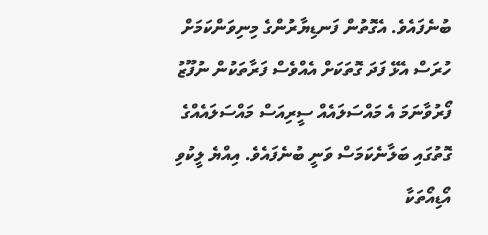ބުނެފައެވެ. އެގޮތުން ފަނޑިޔާރުންގެ މިނިވަންކަމަށް ހުރަސް އެޅޭ ފަދަ ގޮތަކަށް އެއްވެސް ފަރާތަކުން ނުފޫޒު ފޯރުވާނަމަ އެ މައްސަލައެއް ސީރިއަސް މައްސަލައެއްގެ ގޮތުގައި ބަލާނެކަމަސް ވަނީ ބުނެފައެވެ. އިއްޔެ ލީކުވި އޯޑިއޯތަކާ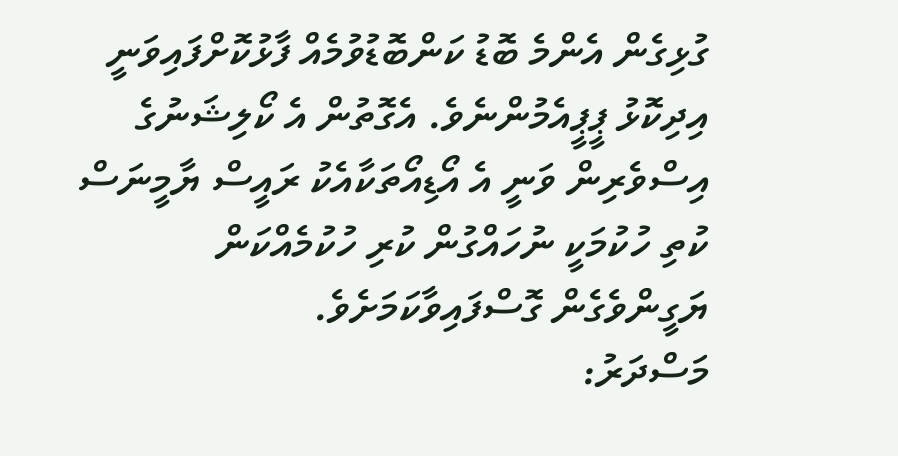ގުޅިގެން އެންމެ ބޮޑު ކަންބޮޑުވުމެއް ފާޅުކޮށްފައިވަނީ އިދިކޮޅު ޕީޕީއެމުންނެވެ. އެގޮތުން އެ ކޯލިޝަނުގެ އިސްވެރިން ވަނީ އެ އޯޑިއޯތަކާއެކު ރައީސް ޔާމީނަސް ކުތި ހުކުމަކީ ނުހައްގުން ކުރި ހުކުމެއްކަން ޔަގީންވެގެން ގޮސްފައިވާކަމަށެވެ.
މަސްދަރު: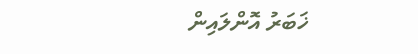ޚަބަރު އޮންލައިން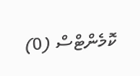ކޮމެންޓްސް (0)